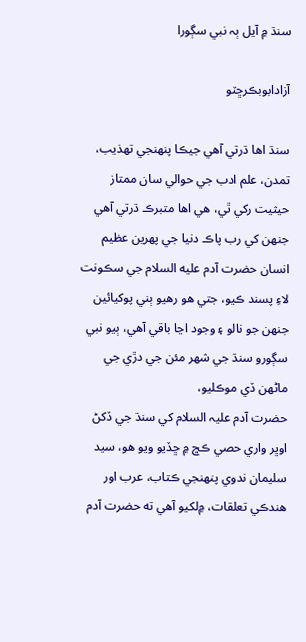سنڌ ۾ آيل ٻہ نبي سڳورا

آزادابوبڪرڇٽو

سنڌ اها ڌرتي آهي جيڪا پنهنجي تهذيب، تمدن، علم ادب جي حوالي سان ممتاز حيثيت رکي ٿي، هي اها متبرڪ ڌرتي آهي جنهن کي رب پاڪ دنيا جي پهرين عظيم انسان حضرت آدم عليه السلام جي سڪونت لاءِ پسند ڪيو، جتي هو رهيو ٻني پوکيائين جنهن جو نالو ۽ وجود اڃا باقي آهي، ٻيو نبي سڳورو سنڌ جي شهر مئن جي دڙي جي ماڻهن ڏي موڪليو،
حضرت آدم علیہ السلام کي سنڌ جي ڏکڻ اوڀر واري حصي ڪڇ ۾ ڇڏيو ويو هو، سيد سليمان ندوي پنهنجي ڪتاب، عرب اور هندڪي تعلقات، ۾لکيو آهي ته حضرت آدم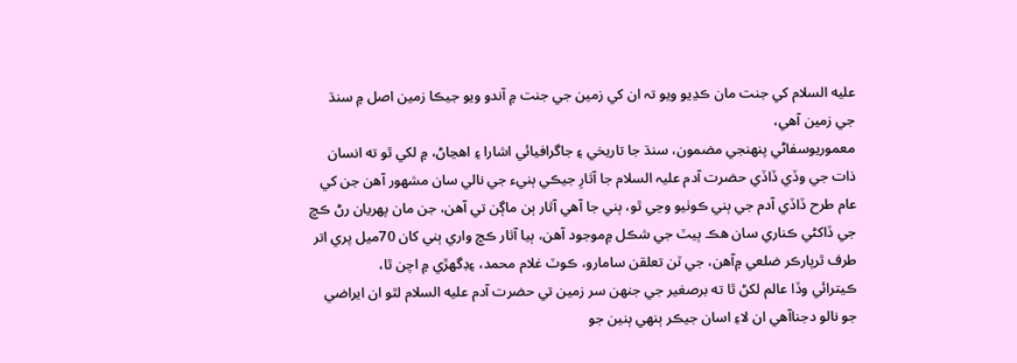عليه السلام کي جنت مان ڪڍيو ويو تہ ان کي زمين جي جنت ۾ آندو ويو جيڪا زمين اصل ۾ سنڌ جي زمين آهي،
معموريوسفاڻي پنهنجي مضمون، سنڌ جا تاريخي ۽ جاگرافيائي اشارا ۽ اهڃاڻ، ۾ لکي ٿو ته انسان ذات جي وڏي ڏاڏي حضرت آدم علیہ السلام جا آثارِ جيڪي ٻنيء جي نالي سان مشهور آهن جن کي عام طرح ڏاڏي آدم جي ٻني ڪوٺيو وڃي ٿو، ٻني جا آهي آثار ٻن ماڳن تي آهن، جن مان پهريان رڻ ڪڇ جي ڏاکڻي ڪناري سان هڪ ٻيٽ جي شڪل ۾موجود آهن، ٻيا آثار ڪڇ واري ٻني کان 70ميل پري اتر طرف ٿرپارڪر ضلعي ۾آهن، جي ٽن تعلقن سامارو، ڪوٽ غلام محمد، ۽ڊگهڙي ۾ اچن ٿا،
ڪيترائي وڏا عالم لکڻ ٿا ته برصغير جي جنهن سر زمين تي حضرت آدم عليه السلام لٿو ان ايراضي جو نالو دجناآهي ان لاءِ اسان جيڪر ٻنهي ٻنين جو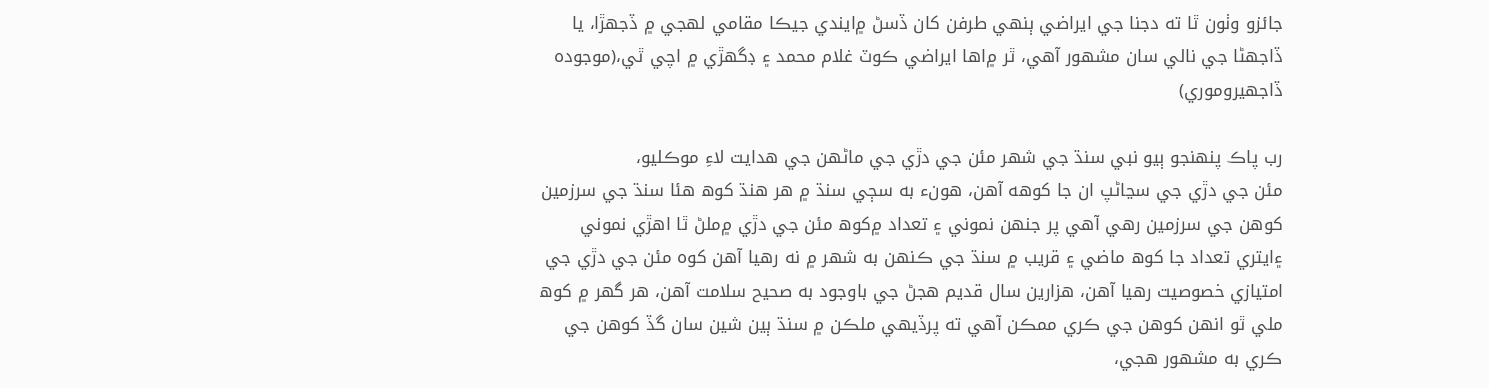جائزو وٺون ٿا ته دجنا جي ايراضي ٻنهي طرفن کان ڏسڻ ۾ايندي جيڪا مقامي لهجي ۾ ڏجهڙا، يا ڏاجهڻا جي نالي سان مشهور آهي، ٿر ۾اها ايراضي ڪوٽ غلام محمد ۽ ڊگهڙي ۾ اچي ٿي،(موجوده ڏاجهيروموري)

رب پاڪ پنهنجو ٻيو نبي سنڌ جي شهر مئن جي دڙي جي ماڻهن جي هدايت لاءِ موڪليو،
مئن جي دڙي جي سڃاڻپ ان جا کوهه آهن، هونء به سڄي سنڌ ۾ هر هنڌ کوھ هئا سنڌ جي سرزمين کوهن جي سرزمين رهي آهي پر جنهن نموني ۽ تعداد ۾کوھ مئن جي دڙي ۾ملڻ ٿا اهڙي نموني ۽ايتري تعداد جا کوھ ماضي ۽ قريب ۾ سنڌ جي ڪنهن به شهر ۾ نه رهيا آهن کوه مئن جي دڙي جي امتيازي خصوصيت رهيا آهن، هزارين سال قديم هجڻ جي باوجود به صحيح سلامت آهن، هر گهر ۾ کوھ ملي ٿو انهن کوهن جي ڪري ممڪن آهي ته پرڏيهي ملڪن ۾ سنڌ ٻين شين سان گڏ کوهن جي ڪري به مشهور هجي،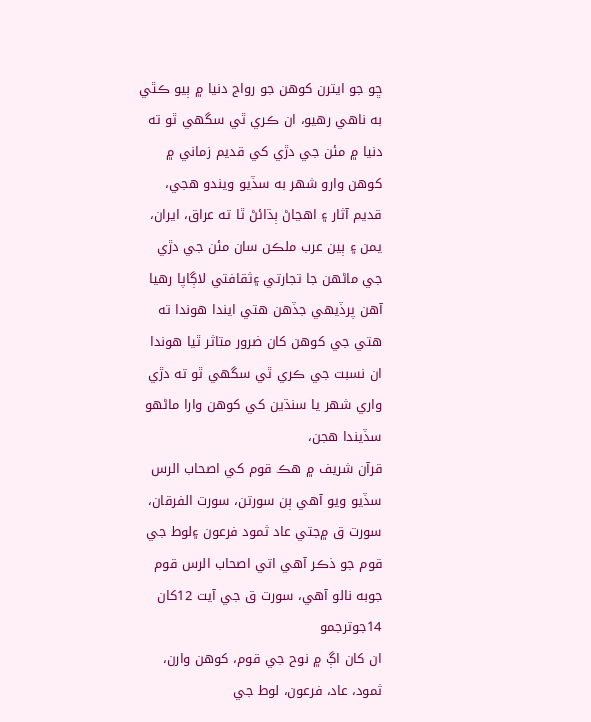ڇو جو ايترن کوهن جو رواج دنيا ۾ ٻيو ڪٿي به ناهي رهيو، ان ڪري ٿي سگهي ٿو ته دنيا ۾ مئن جي دڙي کي قديم زماني ۾ کوهن وارو شهر به سڏيو ويندو هجي،
قديم آثار ۽ اهڃاڻ ٻڌائڻ ٿا ته عراق، ايران، يمن ۽ ٻين عرب ملڪن سان مئن جي دڙي جي ماڻهن جا تجارتي ۽ثقافتي لاڳاپا رهيا آهن پرڏيهي جڏھن هتي ايندا هوندا ته هتي جي کوهن کان ضرور متاثر ٿيا هوندا ان نسبت جي ڪري ٿي سگهي ٿو ته دڙي واري شهر يا سنڌين کي کوهن وارا ماڻهو سڏيندا هجن،
قرآن شريف ۾ هڪ قوم کي اصحاب الرس سڏيو ويو آهي ٻن سورتن، سورت الفرقان، سورت ق ۾جتي عاد ثمود فرعون ۽لوط جي قوم جو ذڪر آهي اتي اصحاب الرس قوم جوبه نالو آهي، سورت ق جي آيت 12کان 14جوترجمو
ان کان اڳ ۾ نوح جي قوم، کوهن وارن، ثمود، عاد، فرعون، لوط جي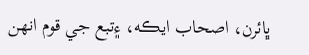ڀائرن، اصحاب ايڪه، ۽تبع جي قوم انهن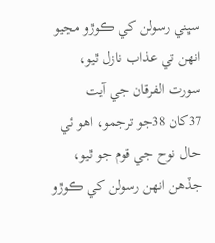سڀني رسولن کي ڪوڙو مڃيو انهن تي عذاب نازل ٿيو،
سورت الفرقان جي آيت 37کان 38جو ترجمو، اهو ئي حال نوح جي قوم جو ٿيو، جڏھن انھن رسولن کي ڪوڙو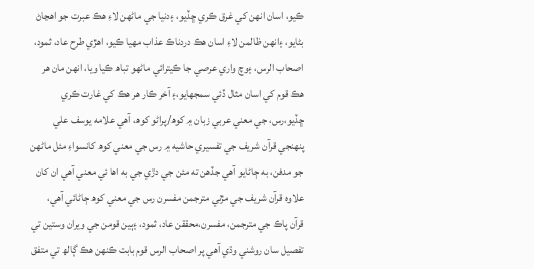ڪيو، اسان انهن کي غرق ڪري ڇڏيو، ۽دنيا جي ماڻهن لاءِ هڪ عبرت جو اهڃاڻ بڻايو، ۽انهن ظالمن لاءِ اسان هڪ دردناڪ عذاب مهيا ڪيو، اهڙي طرح عاد، ثمود، اصحاب الرس، ۽وچ واري عرصي جا ڪيترائي ماڻهو تباھ ڪيا ويا، انهن مان هر هڪ قوم کي اسان مثال ڏئي سمجهايو،۽ آخر ڪار هر هڪ کي غارت ڪري ڇڏيو،رس، جي معني عربي زبان ۾ کوھ/پراڻو کوھ، آھي علامه يوسف علي پنهنجي قرآن شريف جي تفسيري حاشيه ۾ رس جي معني کوھ کانسواءِ مئل ماڻهن جو مدفن، به ڄاڻايو آهي جڏهن ته مئن جي دڙي جي به اها ئي معني آهي ان کان علاوه قرآن شريف جي مڙني مترجمن مفسرن رس جي معني کوھ ڄاڻائي آهي،
قرآن پاڪ جي مترجمن، مفسرن،محققن عاد، ثمود، ۽ٻين قومن جي ويران وستين تي تفصيل سان روشني وڌي آهي پر اصحاب الرس قوم بابت ڪنهن هڪ ڳالھ تي متفق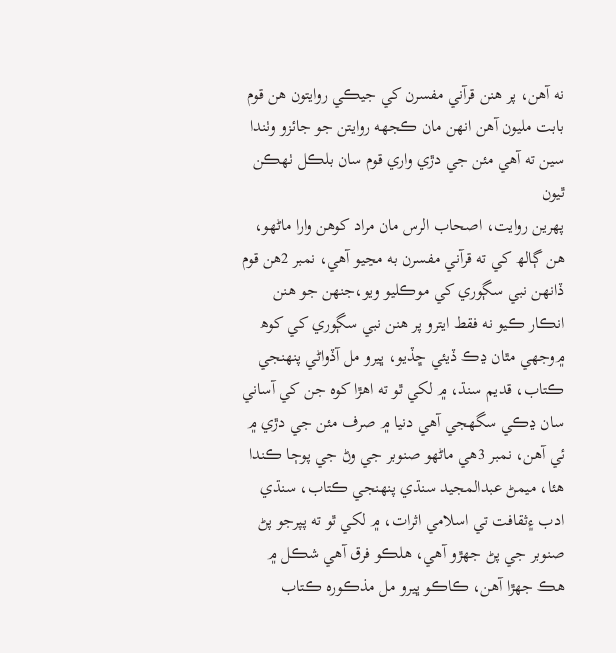نه آهن، پر هنن قرآني مفسرن کي جيڪي روايتون هن قوم بابت مليون آهن انهن مان ڪجهه روايتن جو جائزو وٺندا سين ته آهي مئن جي دڙي واري قوم سان بلڪل ٺهڪن ٿيون
پهرين روايت، اصحاب الرس مان مراد کوهن وارا ماڻهو، هن ڳالھ کي ته قرآني مفسرن به مڃيو آهي، نمبر 2هن قوم ڏانهن نبي سڳوري کي موڪليو ويو،جنهن جو هنن انڪار ڪيو نه فقط ايترو پر هنن نبي سڳوري کي کوھ ۾وجهي مٿان ڍڪ ڏيئي ڇڏيو، ڀيرو مل آڏواڻي پنهنجي ڪتاب، قديم سنڌ، ۾ لکي ٿو ته اهڙا کوه جن کي آساني سان ڍڪي سگھجي آهي دنيا ۾ صرف مئن جي دڙي ۾ ئي آهن، نمبر 3هي ماڻهو صنوبر جي وڻ جي پوڄا ڪندا هئا، ميمڻ عبدالمجيد سنڌي پنهنجي ڪتاب، سنڌي ادب ۽ثقافت تي اسلامي اثرات، ۾ لکي ٿو ته پپرجو پڻ صنوبر جي پڻ جهڙو آهي، هلڪو فرق آهي شڪل ۾ هڪ جهڙا آهن، ڪاڪو ڀيرو مل مذڪوره ڪتاب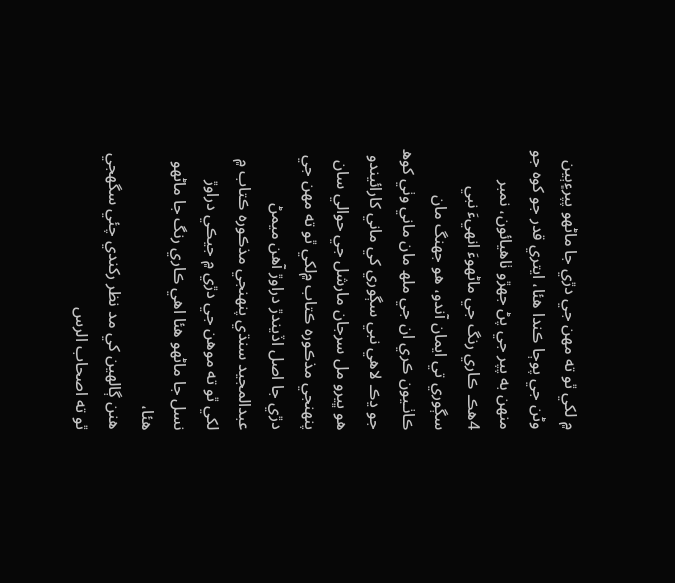۾ لکي ٿو ته مهن جي دڙي جا ماڻهو پپر۽ٻين وڻن جي پوڄا ڪندا هئا، ايتري قدر جو کوه جو منهن به پپر جي پڻ جهڙو ٺاهيائون، نمبر 4هڪ ڪاري رنگ جي ماڻهوءَ انهيءَ نبي سڳوري تي ايمان آندو، هو جهنگ مان ڪاٺـيون ڪري ان جي ملھ مان ماني وٺي کوھ جو ڍڪ لاهي نبي سڳوري کي ماني کارائيندو هو ڀيرو مل سرجان مارشل جي حوالي سان پنهنجي مذڪوره ڪتاب ۾لکي ٿو ته مهن جي دڙي جا اصل اڏيندڙ دراوڙ آهن ميمڻ عبدالمجيد سنڌي پنهنجي مذڪوره ڪتاب ۾ لکي ٿو ته موهن جي دڙي ۾ جيڪي دراوڙ نسل جا ماڻهو هئا اهي ڪاري رنگ جا ماڻهو هئا،
هنن ڳالهين کي مد نظر رکندي چئي سگهجي ٿو ته اصحاب الرس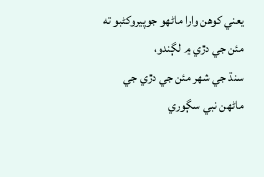يعني کوهن وارا ماڻهو جوپيروکڻبو ته مئن جي دڙي ۾ لڳندو،
سنڌ جي شهر مئن جي دڙي جي ماڻھن نبي سڳوري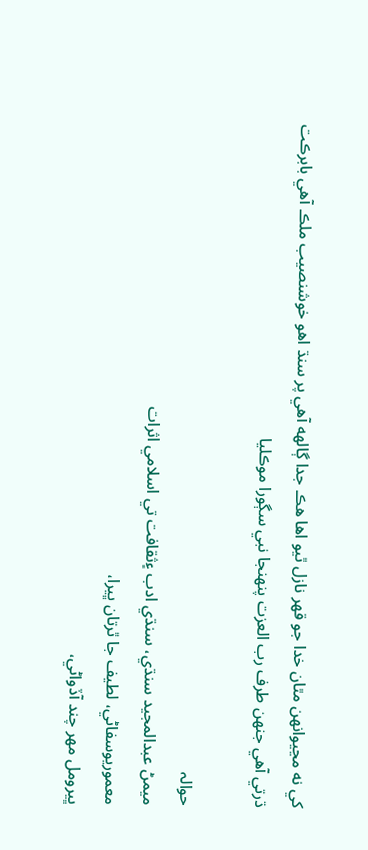کي نه مڃيوانهن مٿان خدا جو قهر نازل ٿيو اها هڪ جدا ڳالهه آهي پر سنڌ اهو خوشنصيب ملڪ آهي بابرڪت ڌرتي آهي جنهن طرف رب العزت پنهنجا نبي سڳورا موڪليا

حوالہ
ميمڻ عبدالمجيد سنڌي، سنڌي ادب ۽ثقافت تي اسلامي اثرات
معموريوسفاڻي، لطيف جا ٿرتان ڀيرا،
ڀيرومل مهر چند آڏواڻي،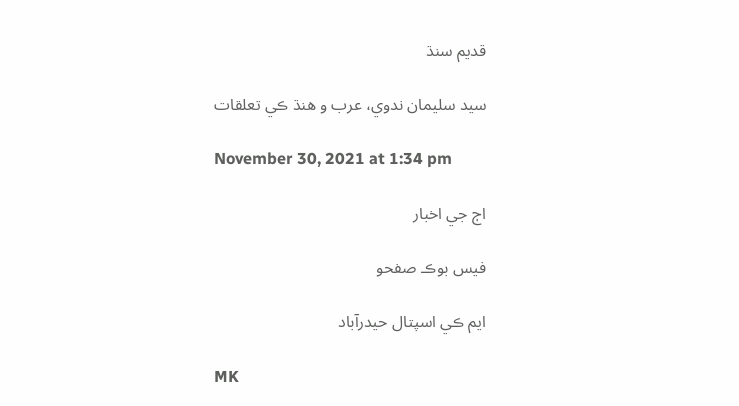قديم سنڌ

سيد سليمان ندوي، عرب و هنڌ ڪي تعلقات

November 30, 2021 at 1:34 pm

اڄ جي اخبار

فيس بوڪ صفحو

ايم ڪي اسپتال حيدرآباد

MK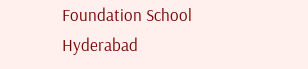Foundation School Hyderabad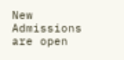New Admissions are open